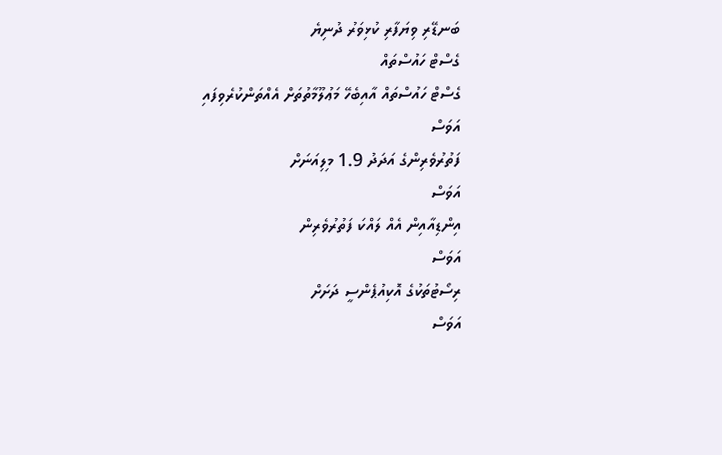ބަނޑޭރި ވިޔަފާރި ކުޅިވަރު ދުނިޔެ
ގެސްޓް ހައުސްތައް
ގެސްޓް ހައުސްތައް އާއިބެހޭ މަޢުލޫމާތުތަށް އެއްތަންކުރެވިފައި
އަވަސް
ފަތުރުވެރިންގެ އަދަދު 1.9 މިލިއަނަށް
އަވަސް
އިންޑިއާއިން އެއް ލައްކަ ފަތުރުވެރިން
އަވަސް
ރިސޯޓުތަކުގެ އޮކިއުޕެންސީ ދަށަށް
އަވަސް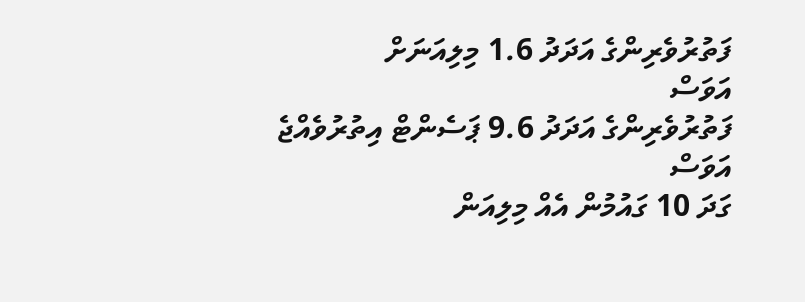ފަތުރުވެރިންގެ އަދަދު 1.6 މިލިއަނަށް
އަވަސް
ފަތުރުވެރިންގެ އަދަދު 9.6 ޕަސެންޓް އިތުރުވެއްޖެ
އަވަސް
ގަދަ 10 ގައުމުން އެއް މިލިއަން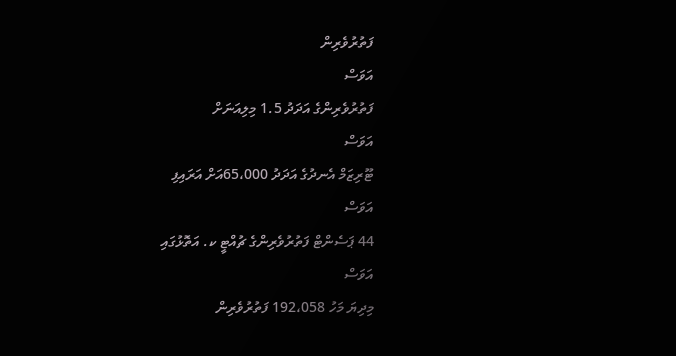ފަތުރުވެރިން
އަވަސް
ފަތުރުވެރިންގެ އަދަދު 1.5 މިލިއަނަށް
އަވަސް
ޓޫރިޒަމް އެނދުގެ އަދަދު 65،000އަށް އަރައިފި
އަވަސް
44 ޕަސެންޓް ފަތުރުވެރިންގެ ޗުއްޓީ ކ. އަތޮޅުގައި
އަވަސް
މިދިޔަ މަހު 192،058 ފަތުރުވެރިން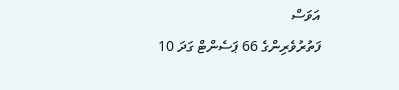އަވަސް
ފަތުރުވެރިންގެ 66 ޕަސެންޓް ގަދަ 10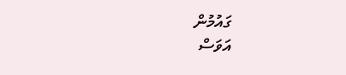ގައުމުން
އަވަސް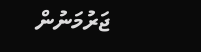ޖަރުމަނުން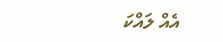އެއް ލައްކަ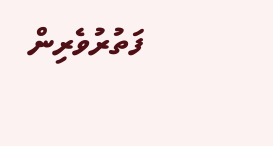ފަތުރުވެރިން